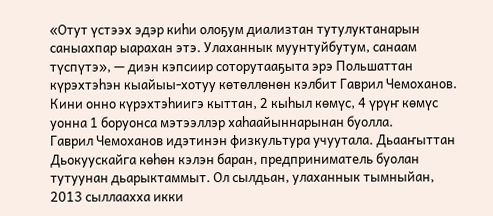«Отут үстээх эдэр киһи олоҕум диализтан тутулуктанарын саныахпар ыарахан этэ. Улаханнык муунтуйбутум, санаам түспүтэ», — диэн кэпсиир соторутааҕыта эрэ Польшаттан күрэхтэһэн кыайыы-хотуу көтөллөнөн кэлбит Гаврил Чемоханов. Кини онно күрэхтэһиигэ кыттан, 2 кыһыл көмүс, 4 үрүҥ көмүс уонна 1 боруонса мэтээллэр хаһаайыннарынан буолла.
Гаврил Чемоханов идэтинэн физкультура учуутала. Дьааҥыттан Дьокуускайга көһөн кэлэн баран, предприниматель буолан тутуунан дьарыктаммыт. Ол сылдьан, улаханнык тымныйан, 2013 сыллаахха икки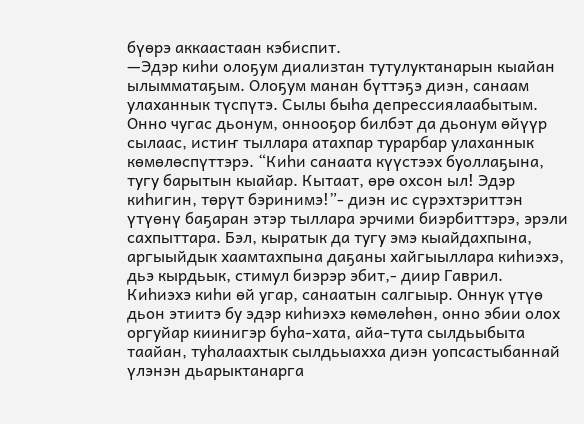бүөрэ аккаастаан кэбиспит.
—Эдэр киһи олоҕум диализтан тутулуктанарын кыайан ылымматаҕым. Олоҕум манан бүттэҕэ диэн, санаам улаханнык түспүтэ. Сылы быһа депрессиялаабытым. Онно чугас дьонум, оннооҕор билбэт да дьонум өйүүр сылаас, истиҥ тыллара атахпар турарбар улаханнык көмөлөспүттэрэ. “Киһи санаата күүстээх буоллаҕына, тугу барытын кыайар. Кытаат, өрө охсон ыл! Эдэр киһигин, төрүт бэринимэ!”- диэн ис сүрэхтэриттэн үтүөнү баҕаран этэр тыллара эрчими биэрбиттэрэ, эрэли сахпыттара. Бэл, кыратык да тугу эмэ кыайдахпына, аргыыйдык хаамтахпына даҕаны хайгыыллара киһиэхэ, дьэ кырдьык, стимул биэрэр эбит,- диир Гаврил.
Киһиэхэ киһи өй угар, санаатын салгыыр. Оннук үтүө дьон этиитэ бу эдэр киһиэхэ көмөлөһөн, онно эбии олох оргуйар киинигэр буһа-хата, айа-тута сылдьыбыта таайан, туһалаахтык сылдьыахха диэн уопсастыбаннай үлэнэн дьарыктанарга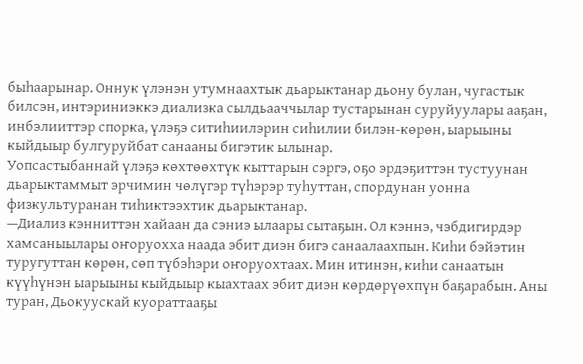быһаарынар. Оннук үлэнэн утумнаахтык дьарыктанар дьону булан, чугастык билсэн, интэриниэккэ диализка сылдьааччылар тустарынан суруйуулары ааҕан, инбэлииттэр спорка, үлэҕэ ситиһиилэрин сиһилии билэн-көрөн, ыарыыны кыйдыыр булгуруйбат санааны бигэтик ылынар.
Уопсастыбаннай үлэҕэ көхтөөхтүк кыттарын сэргэ, оҕо эрдэҕиттэн тустуунан дьарыктаммыт эрчимин чөлүгэр түһэрэр туһуттан, спордунан уонна физкультуранан тиһиктээхтик дьарыктанар.
—Диализ кэнниттэн хайаан да сэниэ ылаары сытаҕын. Ол кэннэ, чэбдигирдэр хамсаныылары оҥоруохха наада эбит диэн бигэ санаалаахпын. Киһи бэйэтин туругуттан көрөн, сөп түбэһэри оҥоруохтаах. Мин итинэн, киһи санаатын күүһүнэн ыарыыны кыйдыыр кыахтаах эбит диэн көрдөрүөхпүн баҕарабын. Аны туран, Дьокуускай куораттааҕы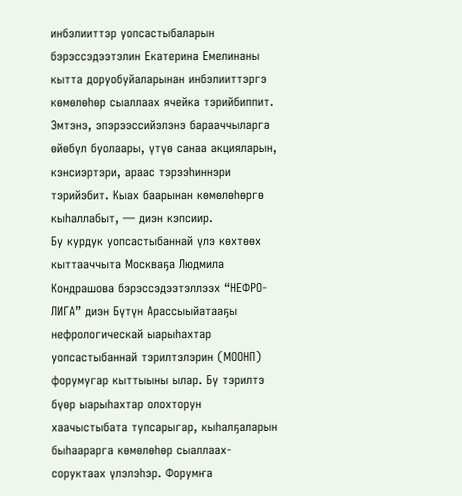инбэлииттэр уопсастыбаларын бэрэссэдээтэлин Екатерина Емелинаны кытта доруобуйаларынан инбэлииттэргэ көмөлөһөр сыаллаах ячейка тэрийбиппит. Эмтэнэ, эпэрээссийэлэнэ барааччыларга өйөбүл буолаары, үтүө санаа акцияларын, кэнсиэртэри, араас тэрээһиннэри тэрийэбит. Кыах баарынан көмөлөһөргө кыһаллабыт, — диэн кэпсиир.
Бу курдук уопсастыбаннай үлэ көхтөөх кыттааччыта Москваҕа Людмила Кондрашова бэрэссэдээтэллээх “НЕФРО-ЛИГА” диэн Бүтүн Арассыыйатааҕы нефрологическай ыарыһахтар уопсастыбаннай тэрилтэлэрин (МООНП) форумугар кыттыыны ылар. Бу тэрилтэ бүөр ыарыһахтар олохторун хаачыстыбата тупсарыгар, кыһалҕаларын быһаарарга көмөлөһөр сыаллаах-соруктаах үлэлэһэр. Форумҥа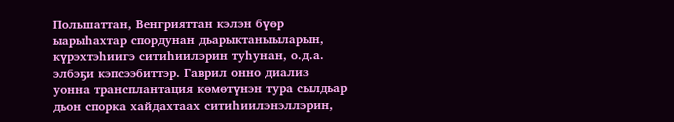Польшаттан, Венгрияттан кэлэн бүөр ыарыһахтар спордунан дьарыктаныыларын, күрэхтэһиигэ ситиһиилэрин туһунан, о.д.а. элбэҕи кэпсээбиттэр. Гаврил онно диализ уонна трансплантация көмөтүнэн тура сылдьар дьон спорка хайдахтаах ситиһиилэнэллэрин,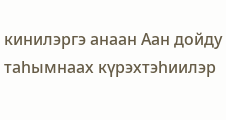кинилэргэ анаан Аан дойду таһымнаах күрэхтэһиилэр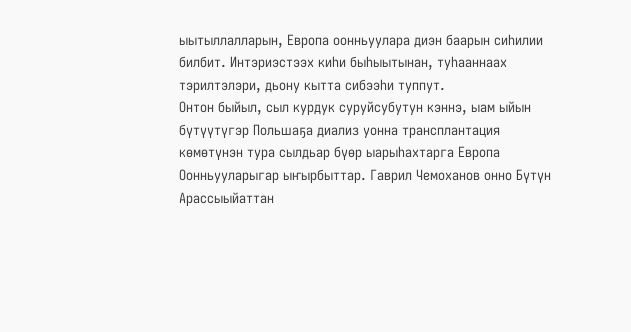ыытыллалларын, Европа оонньуулара диэн баарын сиһилии билбит. Интэриэстээх киһи быһыытынан, туһааннаах тэрилтэлэри, дьону кытта сибээһи туппут.
Онтон быйыл, сыл курдук суруйсубутун кэннэ, ыам ыйын бүтүүтүгэр Польшаҕа диализ уонна трансплантация көмөтүнэн тура сылдьар бүөр ыарыһахтарга Европа Оонньууларыгар ыҥырбыттар. Гаврил Чемоханов онно Бүтүн Арассыыйаттан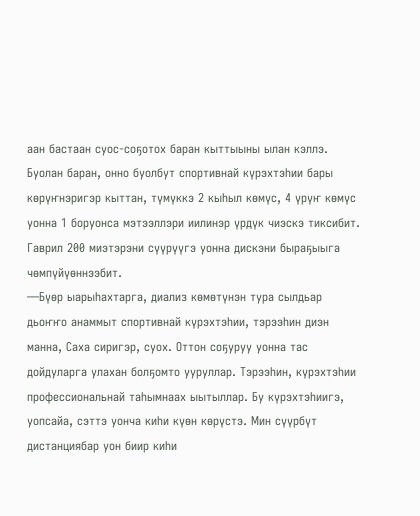аан бастаан суос-соҕотох баран кыттыыны ылан кэллэ. Буолан баран, онно буолбут спортивнай күрэхтэһии бары көрүҥнэригэр кыттан, түмүккэ 2 кыһыл көмүс, 4 үрүҥ көмүс уонна 1 боруонса мэтээллэри иилинэр үрдүк чиэскэ тиксибит. Гаврил 200 миэтэрэни сүүрүүгэ уонна дискэни быраҕыыга чөмпүйүөннээбит.
—Бүөр ыарыһахтарга, диализ көмөтүнэн тура сылдьар дьоҥҥо анаммыт спортивнай күрэхтэһии, тэрээһин диэн манна, Саха сиригэр, суох. Оттон соҕуруу уонна тас дойдуларга улахан болҕомто ууруллар. Тэрээһин, күрэхтэһии профессиональнай таһымнаах ыытыллар. Бу күрэхтэһиигэ, уопсайа, сэттэ уонча киһи күөн көрүстэ. Мин сүүрбүт дистанциябар уон биир киһи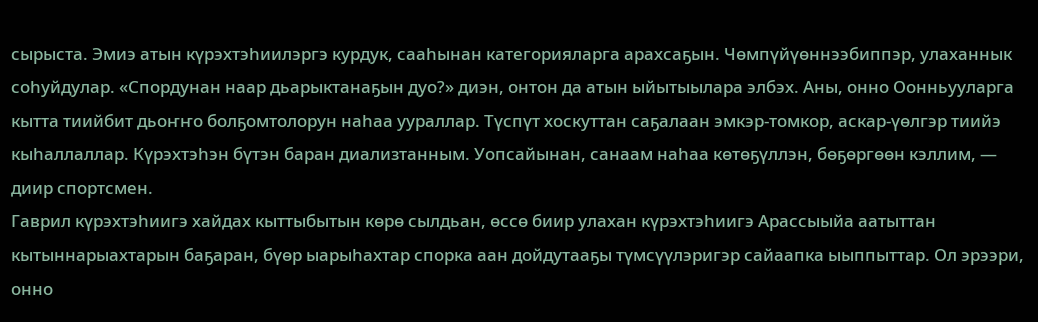сырыста. Эмиэ атын күрэхтэһиилэргэ курдук, сааһынан категорияларга арахсаҕын. Чөмпүйүөннээбиппэр, улаханнык соһуйдулар. «Спордунан наар дьарыктанаҕын дуо?» диэн, онтон да атын ыйытыылара элбэх. Аны, онно Оонньууларга кытта тиийбит дьоҥҥо болҕомтолорун наһаа уураллар. Түспүт хоскуттан саҕалаан эмкэр-томкор, аскар-үөлгэр тиийэ кыһаллаллар. Күрэхтэһэн бүтэн баран диализтанным. Уопсайынан, санаам наһаа көтөҕүллэн, бөҕөргөөн кэллим, — диир спортсмен.
Гаврил күрэхтэһиигэ хайдах кыттыбытын көрө сылдьан, өссө биир улахан күрэхтэһиигэ Арассыыйа аатыттан кытыннарыахтарын баҕаран, бүөр ыарыһахтар спорка аан дойдутааҕы түмсүүлэригэр сайаапка ыыппыттар. Ол эрээри, онно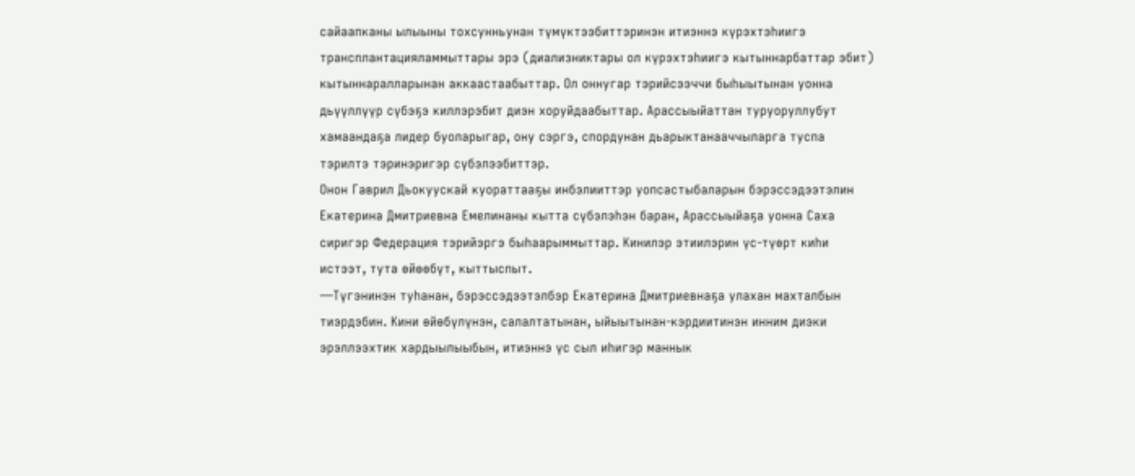сайаапканы ылыыны тохсунньунан түмүктээбиттэринэн итиэннэ күрэхтэһиигэ трансплантацияламмыттары эрэ (диализниктары ол күрэхтэһиигэ кытыннарбаттар эбит) кытыннаралларынан аккаастаабыттар. Ол оннугар тэрийсээччи быһыытынан уонна дьүүллүүр сүбэҕэ киллэрэбит диэн хоруйдаабыттар. Арассыыйаттан туруоруллубут хамаандаҕа лидер буоларыгар, ону сэргэ, спордунан дьарыктанааччыларга туспа тэрилтэ тэринэригэр сүбэлээбиттэр.
Онон Гаврил Дьокуускай куораттааҕы инбэлииттэр уопсастыбаларын бэрэссэдээтэлин Екатерина Дмитриевна Емелинаны кытта сүбэлэһэн баран, Арассыыйаҕа уонна Саха сиригэр Федерация тэрийэргэ быһаарыммыттар. Кинилэр этиилэрин үс-түөрт киһи истээт, тута өйөөбүт, кыттыспыт.
—Түгэнинэн туһанан, бэрэссэдээтэлбэр Екатерина Дмитриевнаҕа улахан махталбын тиэрдэбин. Кини өйөбүлүнэн, салалтатынан, ыйыытынан-кэрдиитинэн инним диэки эрэллээхтик хардыылыыбын, итиэннэ үс сыл иһигэр маннык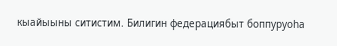кыайыыны ситистим. Билигин федерациябыт боппуруоһа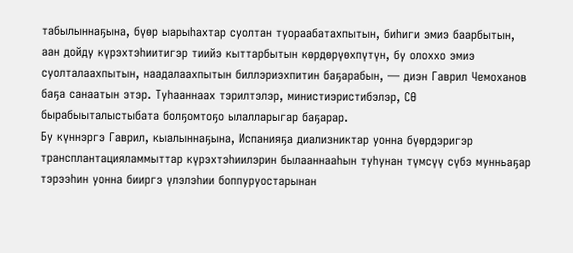табылыннаҕына, бүөр ыарыһахтар суолтан туораабатахпытын, биһиги эмиэ баарбытын, аан дойду күрэхтэһиитигэр тиийэ кыттарбытын көрдөрүөхпүтүн, бу олоххо эмиэ суолталаахпытын, наадалаахпытын биллэриэхпитин баҕарабын, — диэн Гаврил Чемоханов баҕа санаатын этэр. Туһааннаах тэрилтэлэр, министиэристибэлэр, СӨ бырабыыталыстыбата болҕомтоҕо ылалларыгар баҕарар.
Бу күннэргэ Гаврил, кыалыннаҕына, Испанияҕа диализниктар уонна бүөрдэригэр трансплантацияламмыттар күрэхтэһиилэрин былааннааһын туһунан түмсүү сүбэ мунньаҕар тэрээһин уонна бииргэ үлэлэһии боппуруостарынан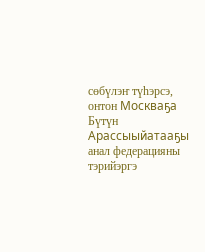сөбүлэҥ түһэрсэ, онтон Москваҕа Бүтүн Арассыыйатааҕы анал федерацияны тэрийэргэ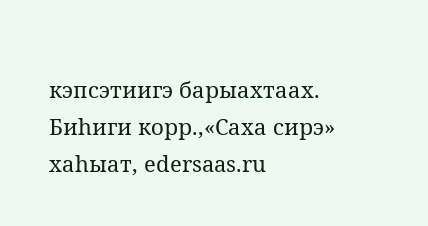кэпсэтиигэ барыахтаах.
Биһиги корр.,«Саха сирэ» хаһыат, edersaas.ru